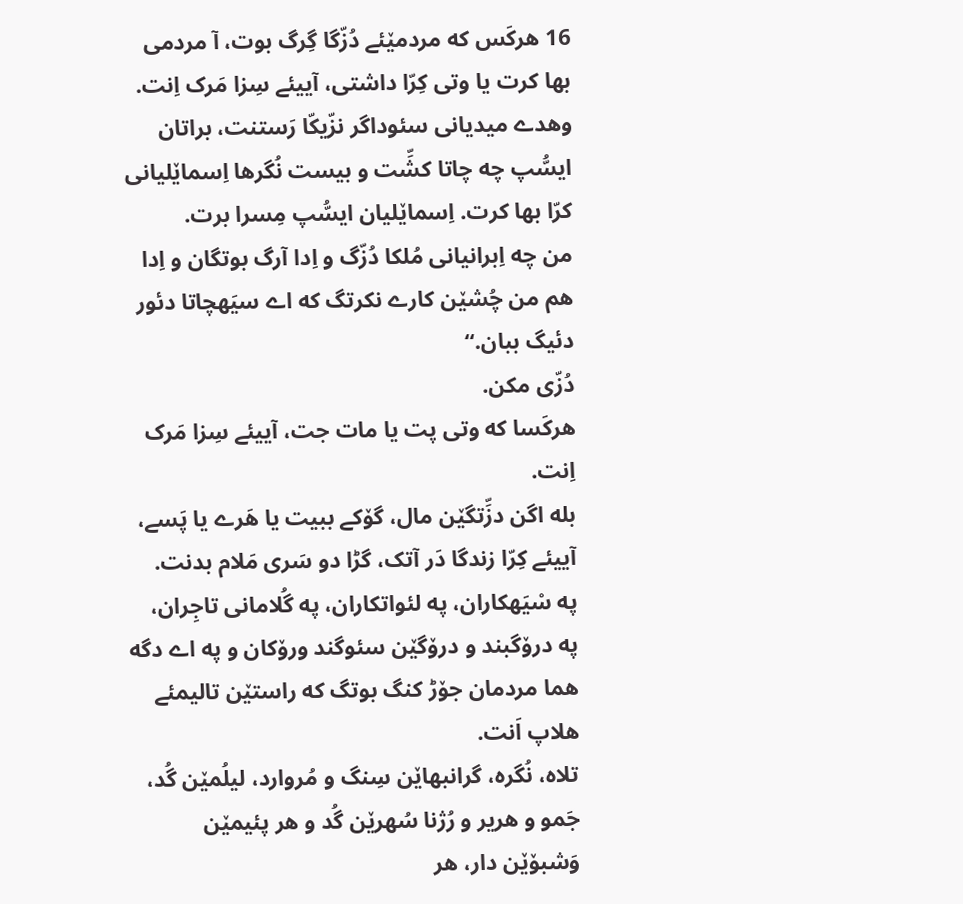16 هرکَس که مردمێئے دُزّگا گِرگ بوت، آ مردمی بها کرت یا وتی کِرّا داشتی، آییئے سِزا مَرک اِنت.
وهدے میدیانی سئوداگر نزّیکّا رَستنت، براتان ایسُّپ چه چاتا کشِّت و بیست نُگرها اِسماێلیانی کرّا بها کرت. اِسماێلیان ایسُّپ مِسرا برت.
من چه اِبرانیانی مُلکا دُزّگ و اِدا آرگ بوتگان و اِدا هم من چُشێن کارے نکرتگ که اے سیَهچاتا دئور دئیگ ببان.“
دُزّی مکن.
هرکَسا که وتی پت یا مات جت، آییئے سِزا مَرک اِنت.
بله اگن دزِّتگێن مال، گۆکے ببیت یا هَرے یا پَسے، آییئے کِرّا زندگا دَر آتک، گڑا دو سَری مَلام بدنت.
په سْیَهکاران، په لئواتکاران، په گُلامانی تاجِران، په درۆگبند و درۆگێن سئوگند ورۆکان و په اے دگه هما مردمان جۆڑ کنگ بوتگ که راستێن تالیمئے هلاپ اَنت.
تلاه، نُگره، گرانبهاێن سِنگ و مُروارد، لیلُمێن گُد، جَمو و هریر و رُژنا سُهرێن گُد و هر پئیمێن وَشبۆێن دار، هر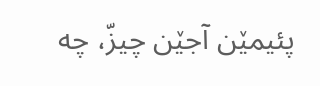پئیمێن آجێن چیزّ، چه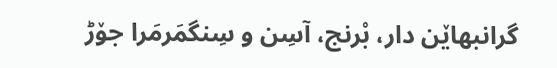گرانبهاێن دار، بْرنج، آسِن و سِنگمَرمَرا جۆڑ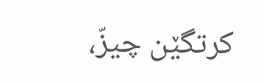کرتگێن چیزّ،